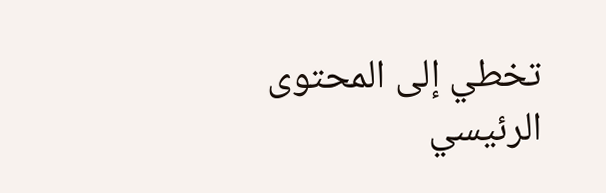تخطي إلى المحتوى الرئيسي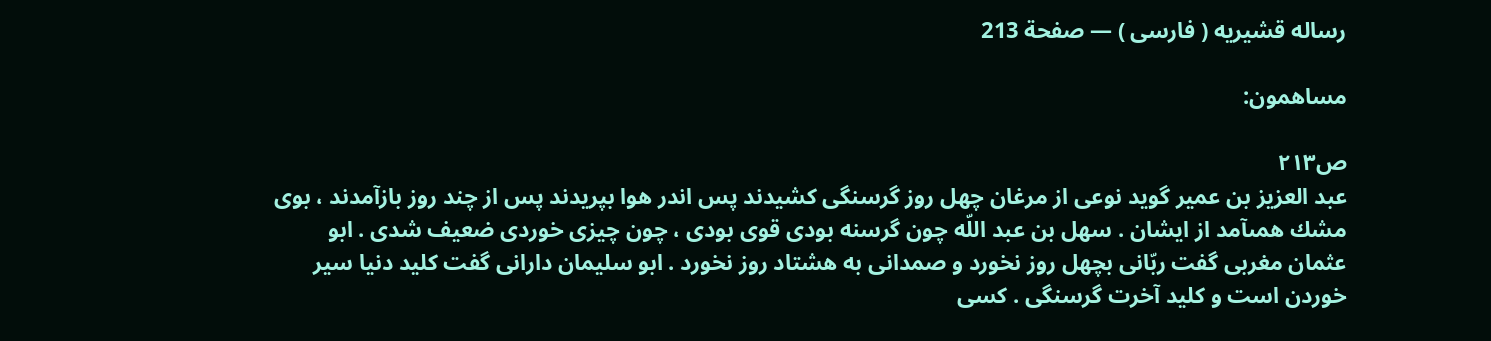رساله قشيريه ( فارسى ) — صفحة 213

مساهمون:

ص٢١٣
عبد العزيز بن عمير گويد نوعى از مرغان چهل روز گرسنگى كشيدند پس اندر هوا بپريدند پس از چند روز بازآمدند ، بوى مشك همىآمد از ايشان . سهل بن عبد اللّه چون گرسنه بودى قوى بودى ، چون چيزى خوردى ضعيف شدى . ابو عثمان مغربى گفت ربّانى بچهل روز نخورد و صمدانى به هشتاد روز نخورد . ابو سليمان دارانى گفت كليد دنيا سير خوردن است و كليد آخرت گرسنگى . كسى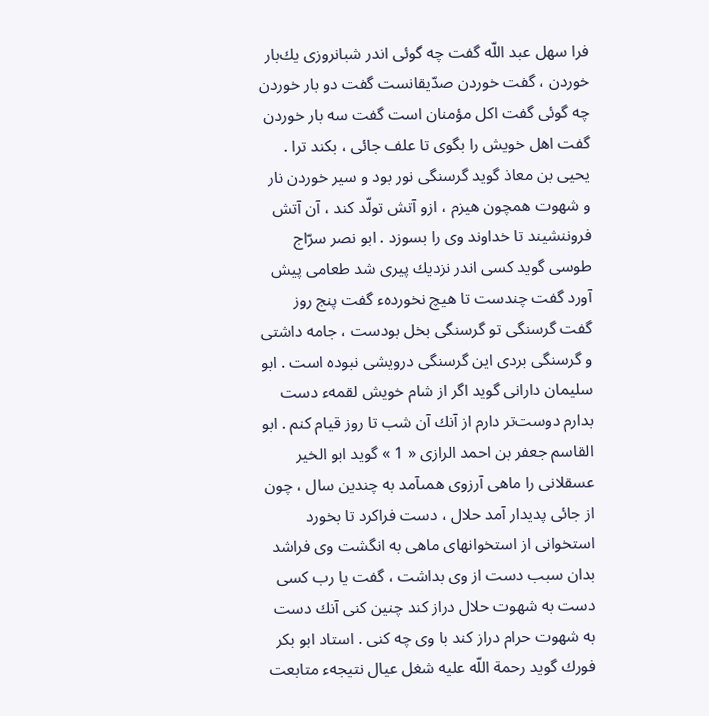فرا سهل عبد اللّه گفت چه گوئى اندر شبانروزى يك‌بار خوردن ، گفت خوردن صدّيقانست گفت دو بار خوردن چه گوئى گفت اكل مؤمنان است گفت سه بار خوردن گفت اهل خويش را بگوى تا علف جائى ، بكند ترا . يحيى بن معاذ گويد گرسنگى نور بود و سير خوردن نار و شهوت همچون هيزم ، ازو آتش تولّد كند ، آن آتش فروننشيند تا خداوند وى را بسوزد . ابو نصر سرّاج طوسى گويد كسى اندر نزديك پيرى شد طعامى پيش آورد گفت چندست تا هيچ نخوردهء گفت پنج روز گفت گرسنگى تو گرسنگى بخل بودست ، جامه داشتى و گرسنگى بردى اين گرسنگى درويشى نبوده است . ابو سليمان دارانى گويد اگر از شام خويش لقمهء دست بدارم دوست‌تر دارم از آنك آن شب تا روز قيام كنم . ابو القاسم جعفر بن احمد الرازى « 1 » گويد ابو الخير عسقلانى را ماهى آرزوى همىآمد به چندين سال ، چون از جائى پديدار آمد حلال ، دست فراكرد تا بخورد استخوانى از استخوانهاى ماهى به انگشت وى فراشد بدان سبب دست از وى بداشت ، گفت يا رب كسى دست به شهوت حلال دراز كند چنين كنى آنك دست به شهوت حرام دراز كند با وى چه كنى . استاد ابو بكر فورك گويد رحمة اللّه عليه شغل عيال نتيجهء متابعت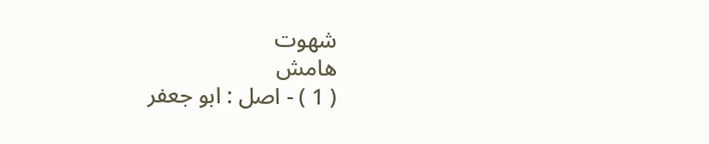شهوت
هامش
( 1 ) - اصل : ابو جعفر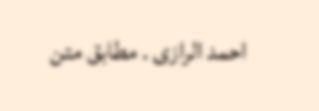احمد الرازى . مطابق متن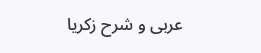عربى و شرح زكريا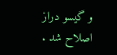و گيسو دراز اصلاح شد .